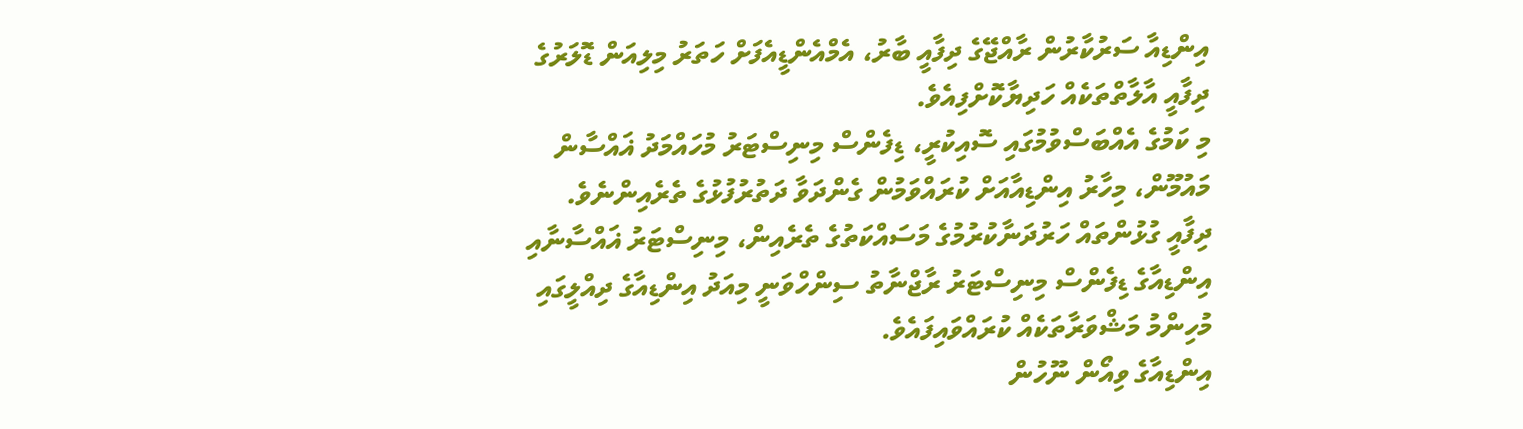އިންޑިއާ ސަރުކާރުން ރާއްޖޭގެ ދިފާއީ ބާރު، އެމްއެންޑީއެފަށް ހަތަރު މިލިއަން ޑޮލަރުގެ ދިފާއީ އާލާތްތަކެއް ހަދިޔާކޮށްފިއެވެ.
މި ކަމުގެ އެއްބަސްވުމުގައި ސޮއިކުރީ، ޑިފެންސް މިނިސްޓަރު މުހައްމަދު ޣައްސާން މައުމޫން، މިހާރު އިންޑިއާއަށް ކުރައްވަމުން ގެންދަވާ ދަތުރުފުޅުގެ ތެރެއިންނެވެ.
ދިފާއީ ގުޅުންތައް ހަރުދަނާކުރުމުގެ މަސައްކަތުގެ ތެރެއިން، މިނިސްޓަރު ޣައްސާނާއި އިންޑިއާގެ ޑިފެންސް މިނިސްޓަރު ރާޖްނާތު ސިންހްވަނީ މިއަދު އިންޑިއާގެ ދިއްލީގައި މުހިންމު މަޝްވަރާތަކެއް ކުރައްވައިފައެވެ.
އިންޑިއާގެ ވިއޯން ނޫހުން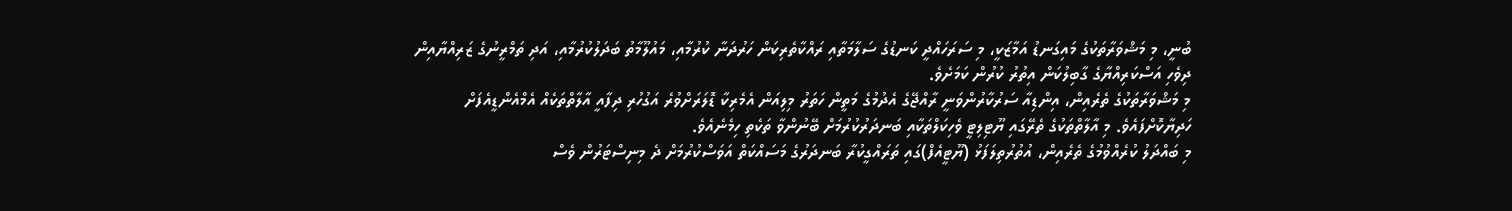ބުނީ، މި މަޝްވަރާތަކުގެ މައިގަނޑު އަމާޒަކީ، މި ސަރަހައްދީ ކަނޑުގެ ސަލާމަތާއި ރައްކާތެރިކަން ހަރުދަނާ ކުރުމާއި، މައުލޫމާތު ބަދަލުކުރުމާއި، އަދި ތަމްރީނުގެ ޒަރިއްޔާއިން ދިވެހި އަސްކަރިއްޔާގެ ގާބިލުކަން އިތުރު ކުރުން ކަމަށެވެ.
މި މަޝްވަރާތަކުގެ ތެރެއިން، އިންޑިއާ ސަރުކާރުންވަނީ ރާއްޖޭގެ އެދުމުގެ މަތީން ހަތަރު މިލިއަން އެމެރިކާ ޑޮލަރަށްވުރެ އަގުހުރި ދިފާއީ އާލާތްތަކެއް އެމްއެންޑީއެފަށް ހަދިޔާކޮށްފައެވެ. މި އާލާތްތަކުގެ ތެރޭގައި ޔޫޓިލިޓީ ވެހިކަލްތަކާއި ބަނދަރުކުރުމަށް ބޭނުންވާ ތަކެތި ހިމެނެއެވެ.
މި ބައްދަލު ކުރެއްވުމުގެ ތެރެއިން، އުތުރުތިލަފަޅު (ޔޫޓީއެފް)ގައި ތަރައްގީކުރާ ބަނދަރުގެ މަސައްކަތް އަވަސްކުރުމަށް ދެ މިނިސްޓަރުން ވެސް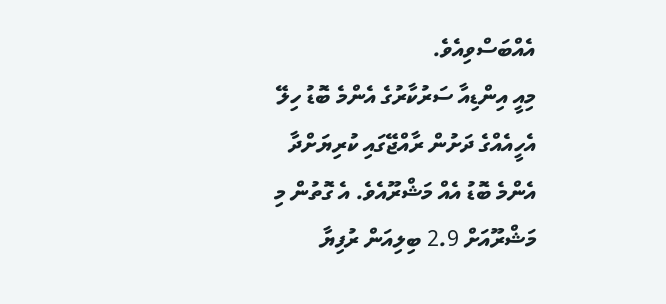އެއްބަސްވިއެވެ.
މިއީ އިންޑިއާ ސަރުކާރުގެ އެންމެ ބޮޑު ހިލޭ އެހީއެއްގެ ދަށުން ރާއްޖޭގައި ކުރިޔަށްދާ އެންމެ ބޮޑު އެއް މަޝްރޫއެވެ. އެ ގޮތުން މި މަޝްރޫއަށް 2.9 ބިލިއަން ރުފިޔާ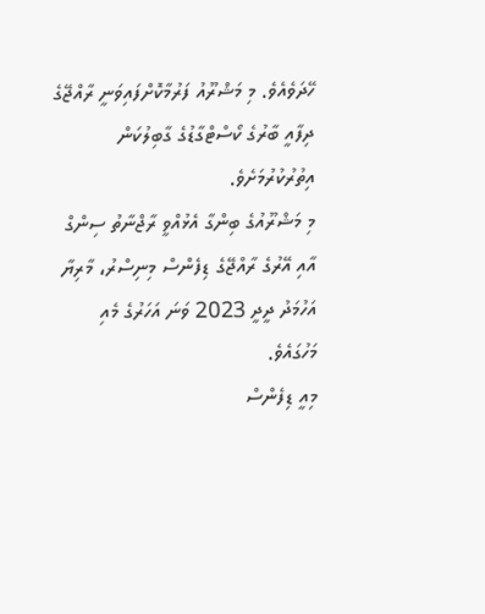ހޭދަވެއެވެ. މި މަޝްރޫއު ފަރުމާކޮށްފައިވަނީ ރާއްޖޭގެ ދިފާއީ ބާރުގެ ކޯސްޓްގާޑުގެ ގާބިލުކަން އިތުރުކުރުމަށެވެ.
މި މަޝްރޫއުގެ ބިންގާ އެޅުއްވީ ރާޖްނާތު ސިންގް އާއި އޭރުގެ ރާއްޖޭގެ ޑިފެންސް މިނިސްރު، މާރިޔާ އަހުމަދު ދީދީ 2023 ވަނަ އަހަރުގެ މެއި މަހުގައެވެ.
މިއީ ޑިފެންސް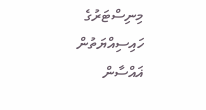މިނިސްޓަރުގެ ހައިސިއްޔަތުން ޣައްސާން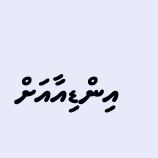އިންޑިއާއަށް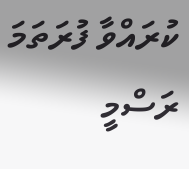ކުރައްވާ ފުރަތަމަ ރަސްމީ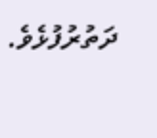ދަތުރުފުޅެވެ.